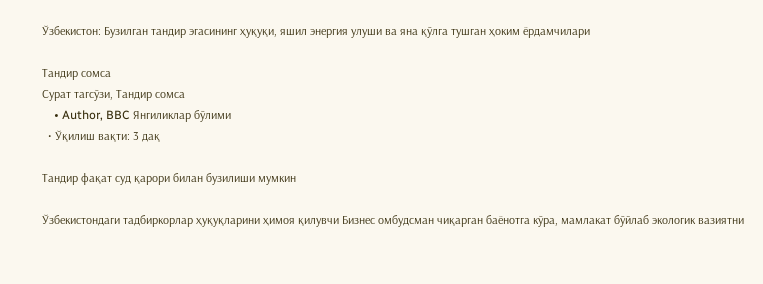Ўзбекистон: Бузилган тандир эгасининг ҳуқуқи, яшил энергия улуши ва яна қўлга тушган ҳоким ёрдамчилари

Тандир сомса
Сурат тагсўзи, Тандир сомса
    • Author, BBC Янгиликлар бўлими
  • Ўқилиш вақти: 3 дақ

Тандир фақат суд қарори билан бузилиши мумкин

Ўзбекистондаги тадбиркорлар ҳуқуқларини ҳимоя қилувчи Бизнес омбудсман чиқарган баёнотга кўра, мамлакат бўйлаб экологик вазиятни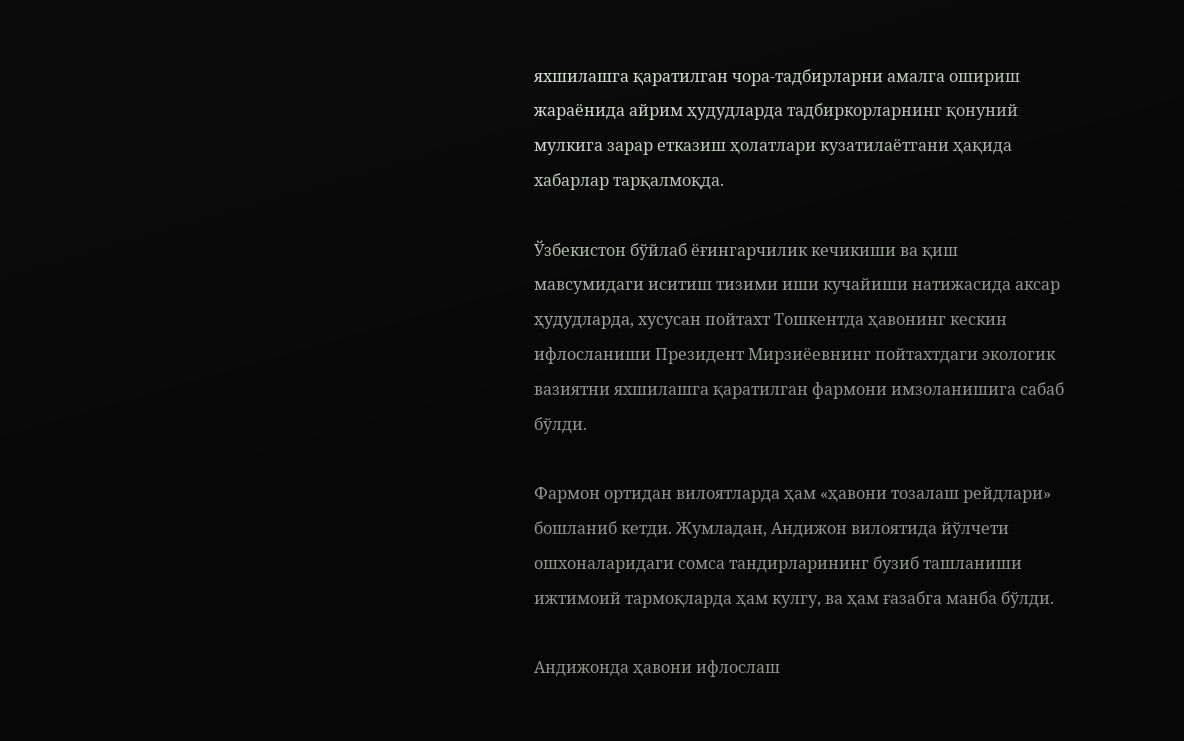яхшилашга қаратилган чора-тадбирларни амалга ошириш жараёнида айрим ҳудудларда тадбиркорларнинг қонуний мулкига зарар етказиш ҳолатлари кузатилаётгани ҳақида хабарлар тарқалмоқда.

Ўзбекистон бўйлаб ёғингарчилик кечикиши ва қиш мавсумидаги иситиш тизими иши кучайиши натижасида аксар ҳудудларда, хусусан пойтахт Тошкентда ҳавонинг кескин ифлосланиши Президент Мирзиёевнинг пойтахтдаги экологик вазиятни яхшилашга қаратилган фармони имзоланишига сабаб бўлди.

Фармон ортидан вилоятларда ҳам «ҳавони тозалаш рейдлари» бошланиб кетди. Жумладан, Андижон вилоятида йўлчети ошхоналаридаги сомса тандирларининг бузиб ташланиши ижтимоий тармоқларда ҳам кулгу, ва ҳам ғазабга манба бўлди.

Андижонда ҳавони ифлослаш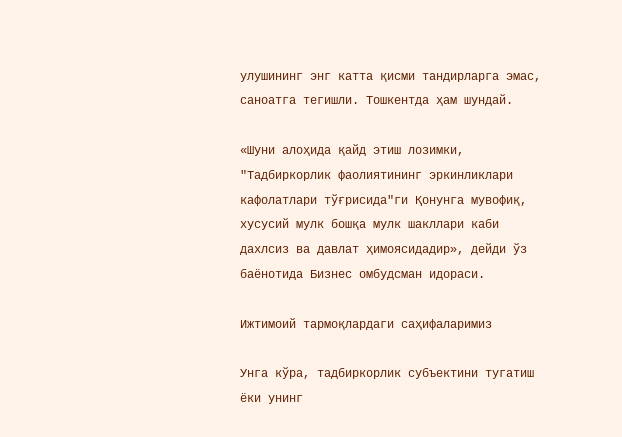улушининг энг катта қисми тандирларга эмас, саноатга тегишли. Тошкентда ҳам шундай.

«Шуни алоҳида қайд этиш лозимки, "Тадбиркорлик фаолиятининг эркинликлари кафолатлари тўғрисида"ги Қонунга мувофиқ, хусусий мулк бошқа мулк шакллари каби дахлсиз ва давлат ҳимоясидадир», дейди ўз баёнотида Бизнес омбудсман идораси.

Ижтимоий тармоқлардаги саҳифаларимиз

Унга кўра, тадбиркорлик субъектини тугатиш ёки унинг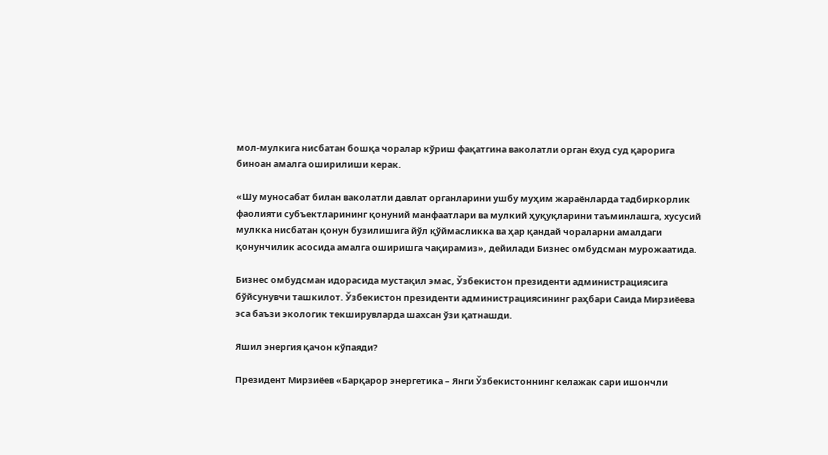мол-мулкига нисбатан бошқа чоралар кўриш фақатгина ваколатли орган ёхуд суд қарорига биноан амалга оширилиши керак.

«Шу муносабат билан ваколатли давлат органларини ушбу муҳим жараёнларда тадбиркорлик фаолияти субъектларининг қонуний манфаатлари ва мулкий ҳуқуқларини таъминлашга, хусусий мулкка нисбатан қонун бузилишига йўл қўймасликка ва ҳар қандай чораларни амалдаги қонунчилик асосида амалга оширишга чақирамиз», дейилади Бизнес омбудсман мурожаатида.

Бизнес омбудсман идорасида мустақил эмас, Ўзбекистон президенти администрациясига бўйсунувчи ташкилот. Ўзбекистон президенти администрациясининг раҳбари Саида Мирзиёева эса баъзи экологик текширувларда шахсан ўзи қатнашди.

Яшил энергия қачон кўпаяди?

Президент Мирзиёев «Барқарор энергетика – Янги Ўзбекистоннинг келажак сари ишончли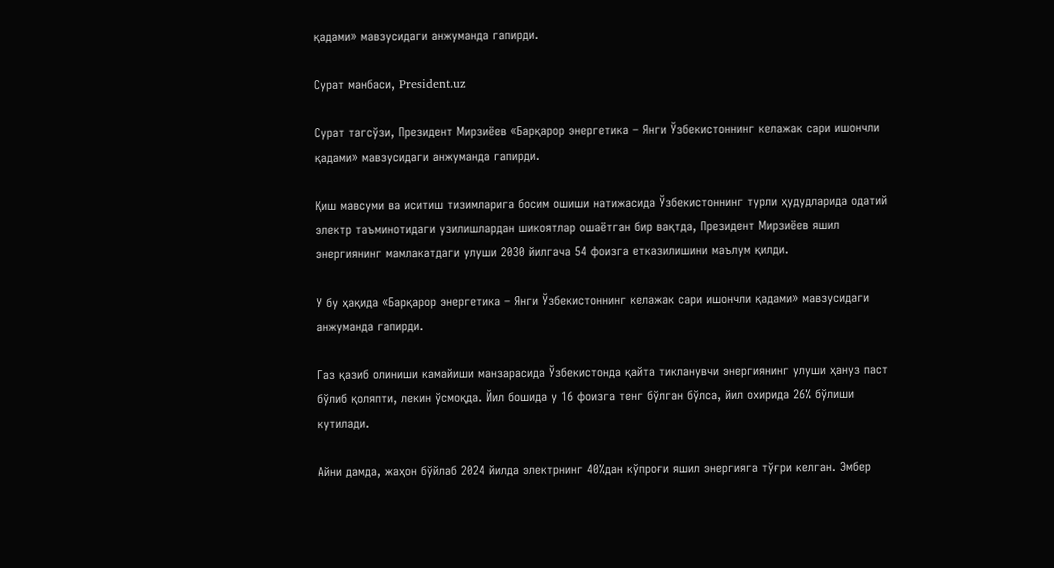қадами» мавзусидаги анжуманда гапирди.

Сурат манбаси, President.uz

Сурат тагсўзи, Президент Мирзиёев «Барқарор энергетика – Янги Ўзбекистоннинг келажак сари ишончли қадами» мавзусидаги анжуманда гапирди.

Қиш мавсуми ва иситиш тизимларига босим ошиши натижасида Ўзбекистоннинг турли ҳудудларида одатий электр таъминотидаги узилишлардан шикоятлар ошаётган бир вақтда, Президент Мирзиёев яшил энергиянинг мамлакатдаги улуши 2030 йилгача 54 фоизга етказилишини маълум қилди.

У бу ҳақида «Барқарор энергетика – Янги Ўзбекистоннинг келажак сари ишончли қадами» мавзусидаги анжуманда гапирди.

Газ қазиб олиниши камайиши манзарасида Ўзбекистонда қайта тикланувчи энергиянинг улуши ҳануз паст бўлиб қоляпти, лекин ўсмоқда. Йил бошида у 16 фоизга тенг бўлган бўлса, йил охирида 26% бўлиши кутилади.

Айни дамда, жаҳон бўйлаб 2024 йилда электрнинг 40%дан кўпроғи яшил энергияга тўғри келган. Эмбер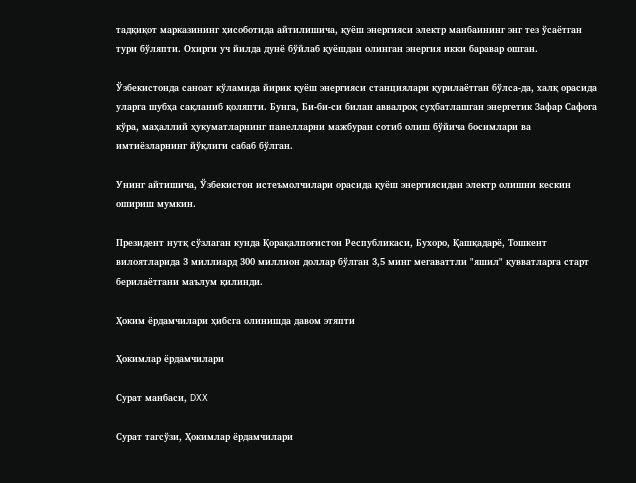тадқиқот марказининг ҳисоботида айтилишича, қуёш энергияси электр манбаининг энг тез ўсаётган тури бўляпти. Охирги уч йилда дунё бўйлаб қуёшдан олинган энергия икки баравар ошган.

Ўзбекистонда саноат кўламида йирик қуёш энергияси станциялари қурилаётган бўлса-да, халқ орасида уларга шубҳа сақланиб қоляпти. Бунга, Би-би-си билан аввалроқ суҳбатлашган энергетик Зафар Сафога кўра, маҳаллий ҳукуматларнинг панелларни мажбуран сотиб олиш бўйича босимлари ва имтиёзларнинг йўқлиги сабаб бўлган.

Унинг айтишича, Ўзбекистон истеъмолчилари орасида қуёш энергиясидан электр олишни кескин ошириш мумкин.

Президент нутқ сўзлаган кунда Қорақалпоғистон Республикаси, Бухоро, Қашқадарё, Тошкент вилоятларида 3 миллиард 300 миллион доллар бўлган 3,5 минг мегаваттли "яшил" қувватларга старт берилаётгани маълум қилинди.

Ҳоким ёрдамчилари ҳибсга олинишда давом этяпти

Ҳокимлар ёрдамчилари

Сурат манбаси, DXX

Сурат тагсўзи, Ҳокимлар ёрдамчилари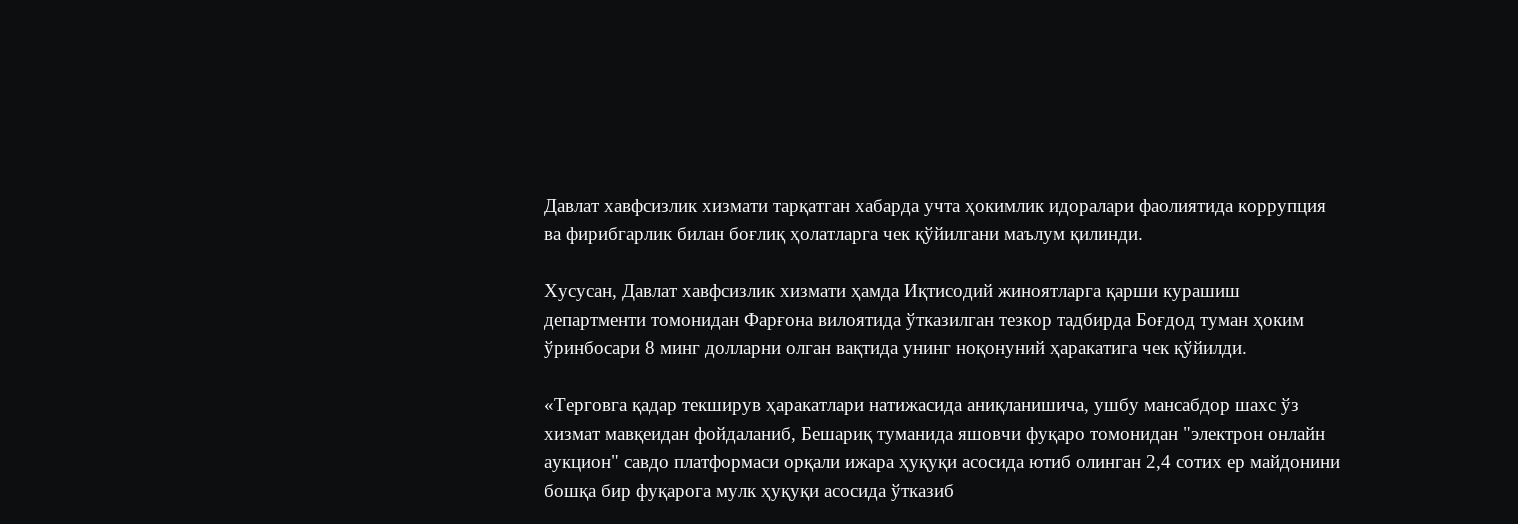Давлат хавфсизлик хизмати тарқатган хабарда учта ҳокимлик идоралари фаолиятида коррупция ва фирибгарлик билан боғлиқ ҳолатларга чек қўйилгани маълум қилинди.

Хусусан, Давлат хавфсизлик хизмати ҳамда Иқтисодий жиноятларга қарши курашиш департменти томонидан Фарғона вилоятида ўтказилган тезкор тадбирда Боғдод туман ҳоким ўринбосари 8 минг долларни олган вақтида унинг ноқонуний ҳаракатига чек қўйилди.

«Терговга қадар текширув ҳаракатлари натижасида аниқланишича, ушбу мансабдор шахс ўз хизмат мавқеидан фойдаланиб, Бешариқ туманида яшовчи фуқаро томонидан "электрон онлайн аукцион" савдо платформаси орқали ижара ҳуқуқи асосида ютиб олинган 2,4 сотих ер майдонини бошқа бир фуқарога мулк ҳуқуқи асосида ўтказиб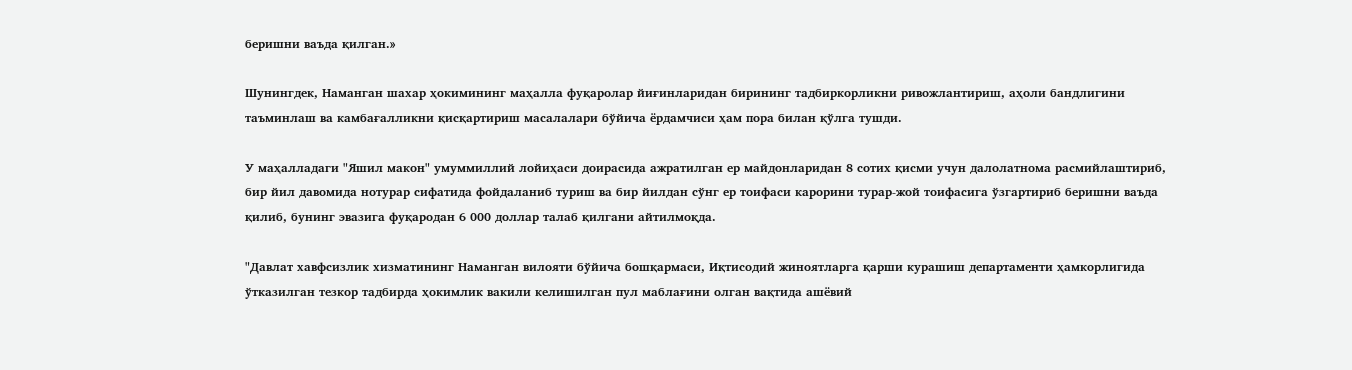беришни ваъда қилган.»

Шунингдек, Наманган шахар ҳокимининг маҳалла фуқаролар йиғинларидан бирининг тадбиркорликни ривожлантириш, аҳоли бандлигини таъминлаш ва камбағалликни қисқартириш масалалари бўйича ёрдамчиси ҳам пора билан қўлга тушди.

У маҳалладаги "Яшил макон" умуммиллий лойиҳаси доирасида ажратилган ер майдонларидан 8 сотих қисми учун далолатнома расмийлаштириб, бир йил давомида нотурар сифатида фойдаланиб туриш ва бир йилдан сўнг ер тоифаси карорини турар-жой тоифасига ўзгартириб беришни ваъда қилиб, бунинг эвазига фуқародан 6 000 доллар талаб қилгани айтилмоқда.

"Давлат хавфсизлик хизматининг Наманган вилояти бўйича бошқармаси, Иқтисодий жиноятларга қарши курашиш департаменти ҳамкорлигида ўтказилган тезкор тадбирда ҳокимлик вакили келишилган пул маблағини олган вақтида ашёвий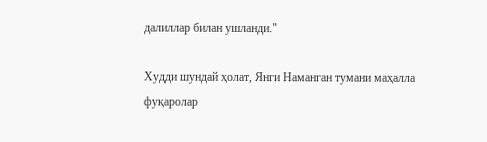далиллар билан ушланди."

Худди шундай ҳолат, Янги Наманган тумани маҳалла фуқаролар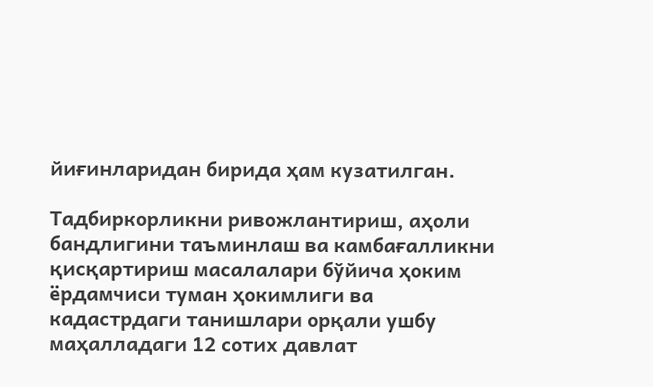йиғинларидан бирида ҳам кузатилган.

Тадбиркорликни ривожлантириш, аҳоли бандлигини таъминлаш ва камбағалликни қисқартириш масалалари бўйича ҳоким ёрдамчиси туман ҳокимлиги ва кадастрдаги танишлари орқали ушбу маҳалладаги 12 сотих давлат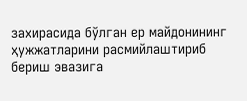захирасида бўлган ер майдонининг ҳужжатларини расмийлаштириб бериш эвазига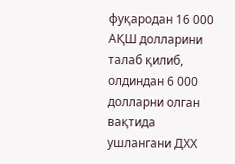фуқародан 16 000 АҚШ долларини талаб қилиб, олдиндан 6 000 долларни олган вақтида ушлангани ДХХ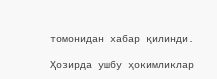томонидан хабар қилинди.

Ҳозирда ушбу ҳокимликлар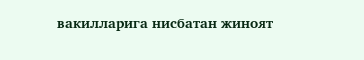вакилларига нисбатан жиноят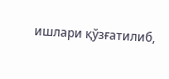ишлари қўзғатилиб,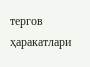тергов ҳаракатлари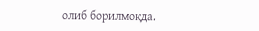олиб борилмоқда.